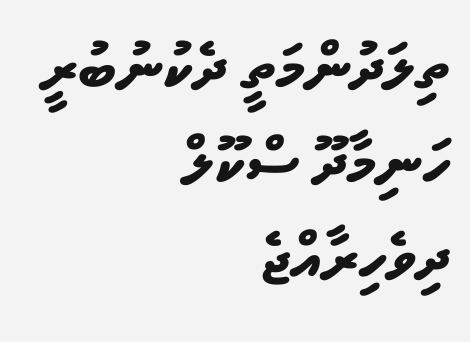ތިލަދުންމަތީ ދެކުނުބުރީ ހަނިމާދޫ ސްކޫލް
ދިވެހިރާއްޖެ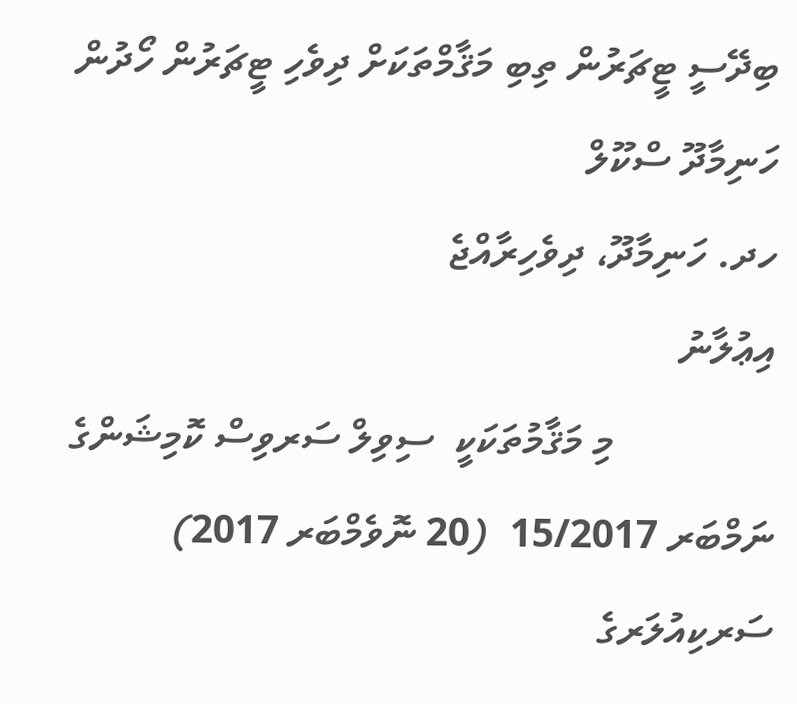ބިދޭސީ ޓީޗަރުން ތިބި މަޤާމްތަކަށް ދިވެހި ޓީޗަރުން ހޯދުން
ހަނިމާދޫ ސްކޫލް
ހދ. ހަނިމާދޫ، ދިވެހިރާއްޖެ
އިޢުލާނު
                މި މަޤާމުތަކަކީ  ސިވިލް ސަރވިސް ކޮމިޝަންގެ ނަމްބަރ 15/2017  (20 ނޮވެމްބަރ 2017) ސަރކިއުލަރގެ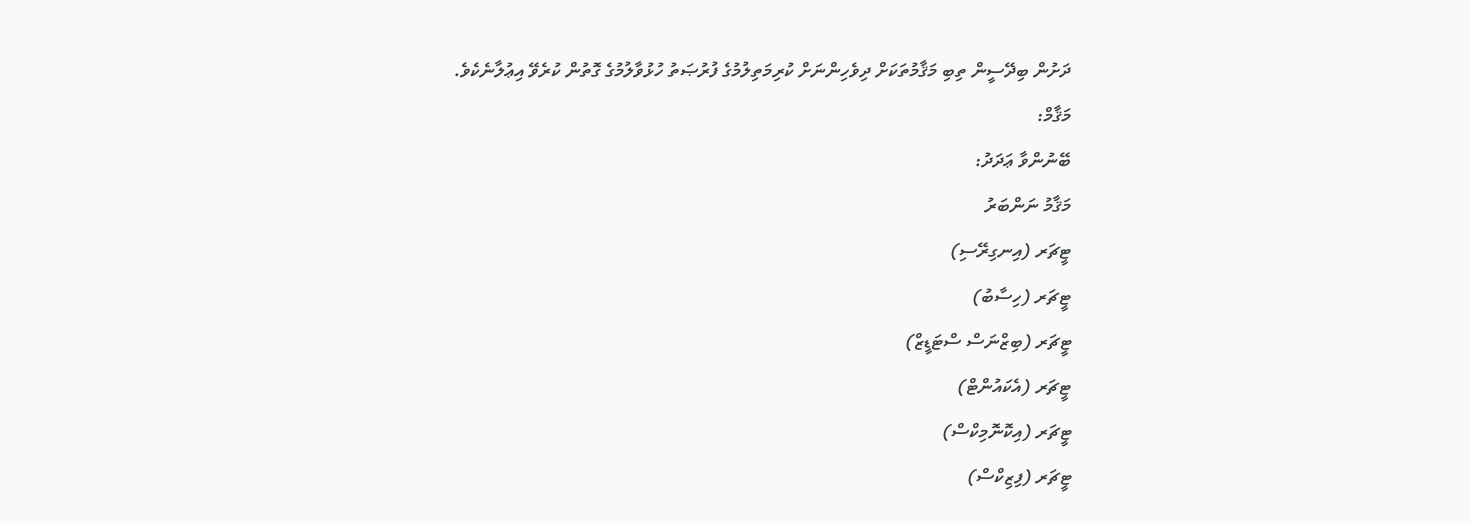ދަށުން ބިދޭސީން ތިބި މަޤާމުތަކަށް ދިވެހިންނަށް ކުރިމަތިލުމުގެ ފުރުޞަތު ހުޅުވާލުމުގެ ގޮތުން ކުރެވޭ އިޢުލާނެކެވެ.
މަޤާމް:
ބޭނުންވާ ޢަދަދު:
މަޤާމު ނަންބަރު
ޓީޗަރ (އިނގިރޭސި)
ޓީޗަރ (ހިސާބު)
ޓީޗަރ (ބިޒްނަސް ސްޓަޑީޒް)
ޓީޗަރ (އެކައުންޓް)
ޓީޗަރ (އިކޮނޮމިކްސް)
ޓީޗަރ (ފިޒިކްސް)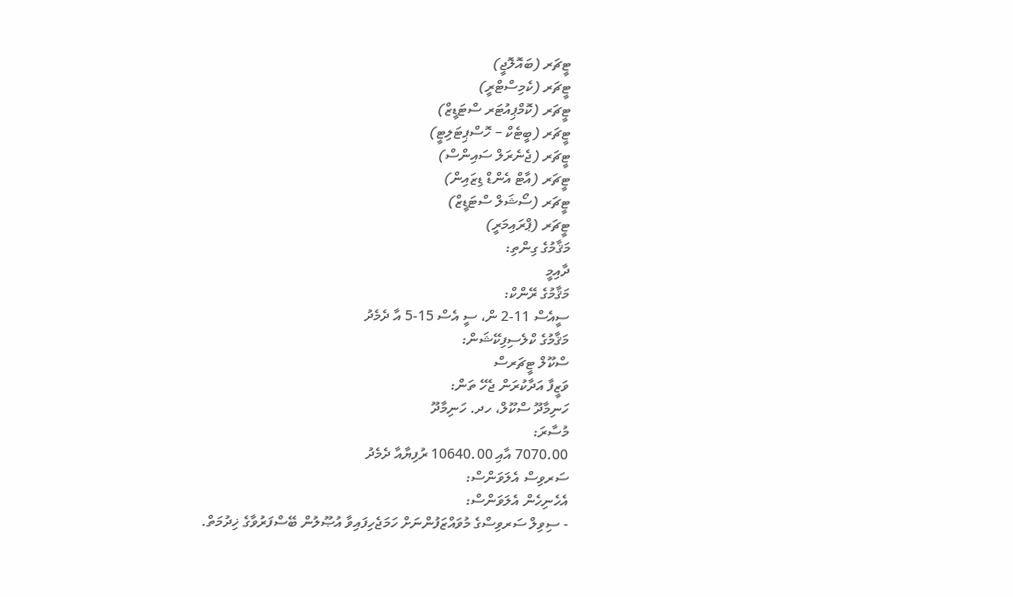ޓީޗަރ (ބައޮލޮޖީ)
ޓީޗަރ (ކެމިސްޓްރީ)
ޓީޗަރ (ކޮމްޕިއުޓަރ ސްޓަޑީޒް)
ޓީޗަރ (ބީޓެކް – ހޮސްޕިޓަލިޓީ)
ޓީޗަރ (ޖެނެރަލް ސައިންސް)
ޓީޗަރ (އާޓް އެންޑް ޑިޒައިން)
ޓީޗަރ (ސޯޝަލް ސްޓަޑީޒް)
ޓީޗަރ (ޕްރައިމަރީ)
މަޤާމުގެ ގިންތި:
ދާއިމީ
މަޤާމުގެ ރޭންކް:
ސީއެސް 11-2 ން، ސީ އެސް 15-5 އާ ދެމެދު
މަޤާމުގެ ކްލެސިފިކޭޝަން:
ސްކޫލް ޓީޗަރސް
ވަޒީފާ އަދާކުރަން ޖެހޭ ތަން:
ހަނިމާދޫ ސްކޫލް، ހދ. ހަނިމާދޫ
މުސާރަ:
7070.00 އާއި 10640.00 ރުފިޔާއާ ދެމެދު
ސަރވިސް އެލަވަންސް:
އެހެނިހެން އެލަވަންސް:
- ސިވިލް ސަރވިސްގެ މުވައްޒަފުންނަށް ހަމަޖެހިފައިވާ އުޞޫލުން ބޭސްފަރުވާގެ ޚިދުމަތް.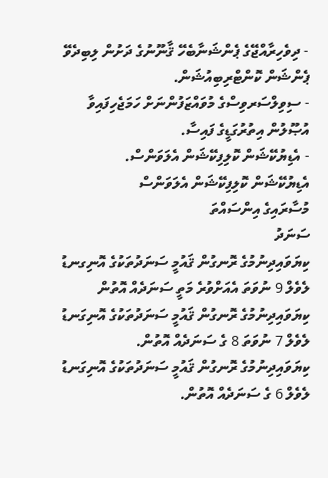- ދިވެހިރާއްޖޭގެ ޕެންޝަނާބެހޭ ޤާނޫނުގެ ދަށުން ލިބިދެވޭ ޕެންޝަން ކޮންޓްރިބިއުޝަން.
- ސިވިލްސަރވިސްގެ މުވައްޒަފުންނަށް ހަމަޖެހިފައިވާ އުޞޫލުން އިތުރުގަޑީގެ ފައިސާ.
- އެޑިޔުކޭޝަން ކޮލިފިކޭޝަން އެލަވަންސް.
އެޑިޔުކޭޝަން ކޮލިފިކޭޝަން އެލަވަންސް
މުސާރައިގެ އިންސައްތަ
ސަނަދު
ކިޔަވައިދިނުމުގެ ރޮނގުން ޤައުމީ ސަނަދުތަކުގެ އޮނިގނޑު ލެވެލް 9 ނުވަތަ އެއަށްވުރެ މަތީ ސަނަދެއް އޮތުން
ކިޔަވައިދިނުމުގެ ރޮނގުން ޤައުމީ ސަނަދުތަކުގެ އޮނިގަނޑު ލެވެލް 7 ނުވަތަ 8 ގެ ސަނަދެއް އޮތުން.
ކިޔަވައިދިނުމުގެ ރޮނގުން ޤައުމީ ސަނަދުތަކުގެ އޮނިގަނޑު ލެވެލް 6 ގެ ސަނަދެއް އޮތުން.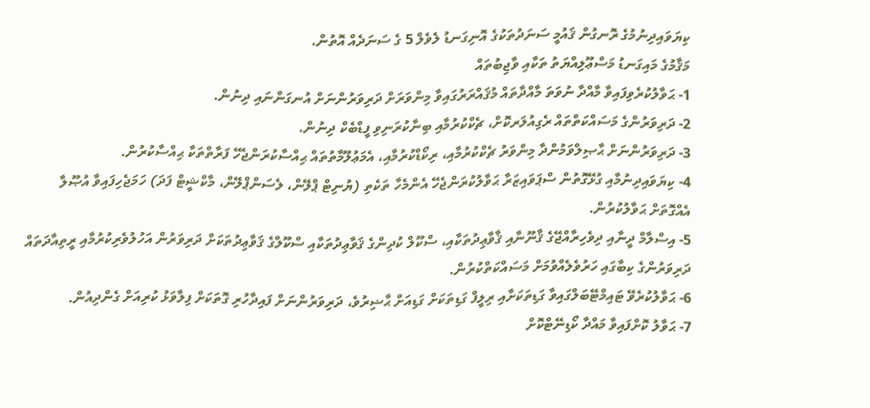ކިޔަވައިދިނުމުގެ ރޮނގުން ޤައުމީ ސަނަދުތަކުގެ އޮނިގަނޑު ލެވެލް 5 ގެ ސަނަދެއް އޮތުން.
މަޤާމުގެ މައިގަނޑު މަސްޢޫލިއްޔަތު ތަކާއި ވާޖިބުތައް
1- ޙަވާލުކުރެވިފައިވާ މާއްދާ ނުވަތަ މާއްދާތައް މުޤައްރަރުގައިވާ މިންވަރަށް ދަރިވަރުންނަށް އުނގަންނައި ދިނުން.
2- ދަރިވަރުންގެ މަސައްކަތްތައް ރެގިއުލަރކޮށް، ޗެކްކުރުމާއި ބިނާކުރަނިވި ފީޑްބެކް ދިނުން.
3- ދަރިވަރުންނަށް ޙާޞިލްވަމުންދާ މިންވަރު ޗެކްކުރުމާއި، ރިކޯޑްކުރުމާއި، އެމަޢުލޫމާތުތައް ޙިއްސާކުރަންޖެހޭ ފަރާތްތަކާ ޙިއްސާކުރުން.
4- ކިޔަވައިދިނުމާއި ގުޅޭގޮތުން ސްޕަވައިޒަރާ ޙަވާލުކުރަންޖެހޭ އެންމެހާ ތަކެތި (ޔުނިޓް ޕްލޭން، ލެސަންޕްލޭން، މާކްޝީޓް ފަދަ) ހަމަޖެހިފައިވާ އުޞޫލާ އެއްގޮތަށް ޙަވާލުކުރުން.
5- އިސްލާމް ދީނާއި ދިވެހިރާއްޖޭގެ ޤާނޫނާއި ޤާވާޢިދުތަކާއި، ސްކޫލް ކުދިންގެ ޤަވާޢިދުތަކާއި ސްކޫލްގެ ޤަވާޢިދުތަކަށް ދަރިވަރުން އަހުލުވެރިކުރުމާއި ރީތިއާދަތައް ދަރިވަރުންގެ ކިބާގައި ހަރުވެލެއްވުމަށް މަސައްކަތްކުރުން.
6- ޙަވާލުކުރެވޭ ޓައިމްޓޭބަލްގައިވާ ގަޑިތަކަށާއި ރިލީފް ގަޑިތަކަށް ގަޑިއަށް ޙާޟިރުވެ، ދަރިވަރުންނަށް ފައިދާހުރި ގޮތަކަށް ފިލާވަޅު ކުރިއަށް ގެންދިއުން.
7- ޙަވާލު ކޮށްފައިވާ މައްދާ ކޯޑިނޭޓްކޮށް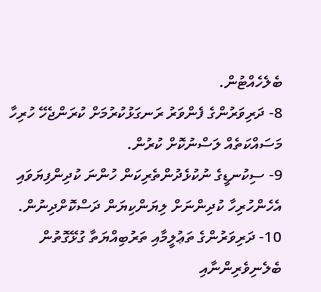ބެލެހެއްޓުން.
8- ދަރިވަރުންގެ ފެންވަރު ރަނގަޅުކުރުމަށް ކުރަންޖެހޭ ހުރިހާ މަސައްކަތެއް ލަސްނުކޮށް ކުރުން.
9- ސިކުނޑީގެ ނުކުޅެދުންތެރިކަން ހުންނަ ކުދިންފިޔަވައި އެހެންހުރިހާ ކުދިންނަށް ލިޔަންކިޔަން ދަސްކޮށްދިނުން.
10- ދަރިވަރުންގެ ތަޢުލީމާއި ތަރުބިއްޔަތާ ގުޅޭގޮތުން ބެލެނިވެރިންނާއި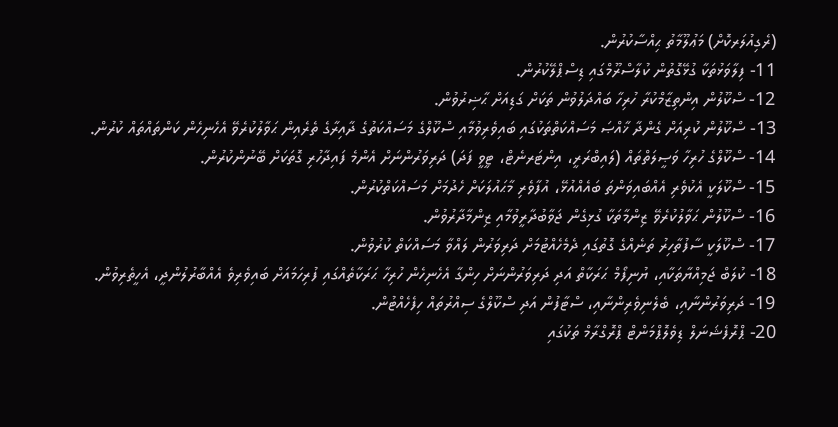(ރެގިއުލަރކޮށް) މަޢުލޫމާތު ޙިއްސާކުރުން.
11- ފިލާވަޅުތަކާ ގުޅޭގޮތުން ކުލާސްރޫމްގައި ޑިސްޕްލޭކުރުން.
12- ސްކޫލުން އިންތިޒާމްކުރާ ހުރިހާ ބައްދަލުވުން ތަކަށް ގަޑިއަށް ޙާޟިރުވުން.
13- ސްކޫލުން ކުރިއަށް ގެންދާ ޚާއްޞަ މަސައްކަތްތަކުގައި ބައިވެރިވުމާއި ސްކޫލްގެ މަސައްކަތުގެ ދާއިރާގެ ތެރެއިން ޙަވާލުކުރެވޭ އެހެނިހެން ކަންތައްތައް ކުރުން.
14- ސްކޫލްގެ ހުރިހާ ވަޞީލަތްތައް (ލައިބްރަރީ، އިންޓަރނެޓް، ޓީވީ ފަދަ) ދަރިވަރުންނަށް އެންމެ ފައިދާހުރި ގޮތަކަށް ބޭނުންކުރުން.
15- ސްކޫލަކީ އެކުވެރި އެއްބައިވަންތަ ބައެއްއުޅޭ، އުފާވެރި މާޙައުލަކަށް ހެދުމަށް މަސައްކަތްކުރުން.
16- ސްކޫލުން ޙަވާލުކުރެވޭ ޒިންމާތަކާ ގުޅިގެން ޖަވާބުދާރީވުމާއި ޒިންމާދާރުވުން.
17- ސްކޫލަކީ ސާފުތާހިރު ތަނެއްގެ ގޮތުގައި ދެމެހެއްޓުމަށް ދަރިވަރުން ލައްވާ މަސައްކަތް ކުރުވުން.
18- ކުލަބް ޖަމިއްޔާތަކާއި، ޔުނިފޯމް ޙަރަކާތް އަދި ދަރިވަރުންނަށް ހިންގާ އެހެނިހެން ހުރިހާ ޙަރަކާތެއްގައި ފުރިހަމައަށް ބައިވެރިވެ އެއްބާރުލުންދީ، އެހީތެރިވުން.
19- ދަރިވަރުންނާއި، ބެލެނިވެރިންނާއި، ސްޓާފުން އަދި ސްކޫލްގެ ސިއްރުތައް ހިފެހެއްޓުން.
20- ޕްރޮފެޝަނަލް ޑިވެލޮޕްމަންޓް ޕްރޮގްރާމް ތަކުގައި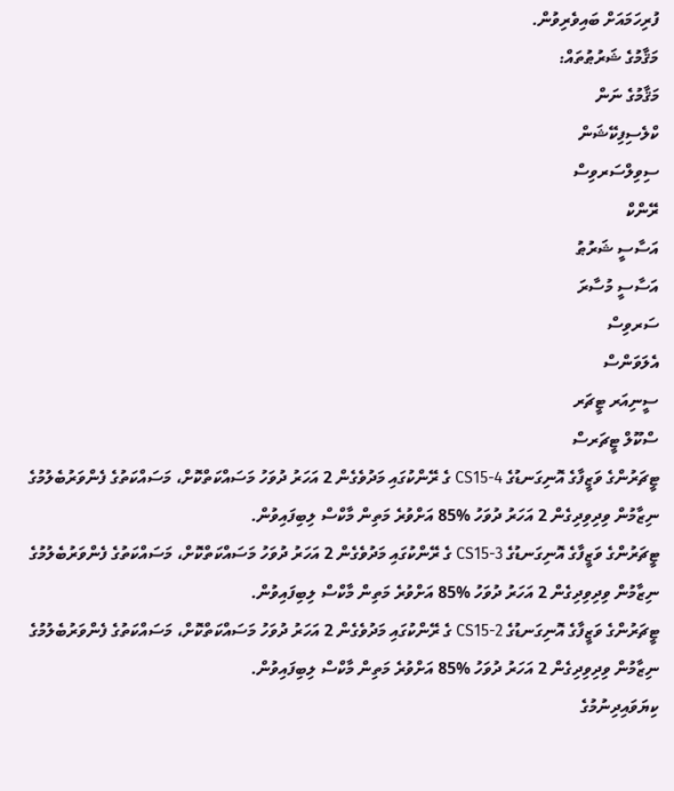ފުރިހަމައަށް ބައިވެރިވުން.
މަޤާމުގެ ޝަރުޠުތައް:
މަޤާމުގެ ނަން
ކްލެސިފިކޭޝަން
ސިވިލްސަރވިސް
ރޭންކް
އަސާސީ ޝަރުޠު
އަސާސީ މުސާރަ
ސަރވިސް
އެލަވަންސް
ސީނިއަރ ޓީޗަރ
ސްކޫލް ޓީޗަރސް
ޓީޗަރުންގެ ވަޒީފާގެ އޮނިގަނޑުގެ CS15-4 ގެ ރޭންކުގައި މަދުވެގެން 2 އަހަރު ދުވަހު މަސައްކަތްކޮށް، މަސައްކަތުގެ ފެންވަރުބެލުމުގެ ނިޒާމުން ވިދިވިދިގެން 2 އަހަރު ދުވަހު %85 އަށްވުރެ މަތިން މާކްސް ލިބިފައިވުން.
ޓީޗަރުންގެ ވަޒީފާގެ އޮނިގަނޑުގެ CS15-3 ގެ ރޭންކުގައި މަދުވެގެން 2 އަހަރު ދުވަހު މަސައްކަތްކޮށް، މަސައްކަތުގެ ފެންވަރުބެލުމުގެ ނިޒާމުން ވިދިވިދިގެން 2 އަހަރު ދުވަހު %85 އަށްވުރެ މަތިން މާކްސް ލިބިފައިވުން.
ޓީޗަރުންގެ ވަޒީފާގެ އޮނިގަނޑުގެ CS15-2 ގެ ރޭންކުގައި މަދުވެގެން 2 އަހަރު ދުވަހު މަސައްކަތްކޮށް، މަސައްކަތުގެ ފެންވަރުބެލުމުގެ ނިޒާމުން ވިދިވިދިގެން 2 އަހަރު ދުވަހު %85 އަށްވުރެ މަތިން މާކްސް ލިބިފައިވުން.
ކިޔަވައިދިނުމުގެ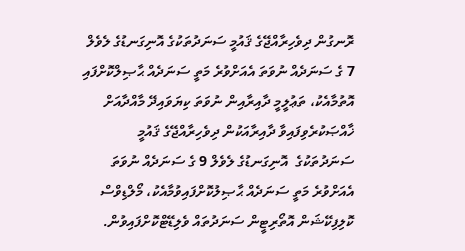ރޮނގުން ދިވެހިރާއްޖޭގެ ޤައުމީ ސަނަދުތަކުގެ އޮނިގަނޑުގެ ލެވެލް 7 ގެ ސަނަދެއް ނުވަތަ އެއަށްވުރެ މަތީ ސަނަދެއް ޙާޞިލްކޮށްފައި އޮތުމާއެކު، ތަޢުލީމީ ދާއިރާއިން ނުވަތަ ކިޔަވައިދޭ މާއްދާއަށް ޚާއްޞަކުރެވިފައިވާ ދާއިރާއަކުން ދިވެހިރާއްޖޭގެ ޤައުމީ ސަނަދުތަކުގެ  އޮނިގަނޑުގެ ލެވެލް 9 ގެ ސަނަދެއް ނުވަތަ އެއަށްވުރެ މަތީ ސަނަދެއް ޙާޞިލުކޮށްފައިވުމާއެކު، މޯލްޑިވްސް ކޮލިފިކޭޝަން އޮތޯރިޓީން ސަނަދުތައް ވެލިޑޭޓްކޮށްފައިވުން.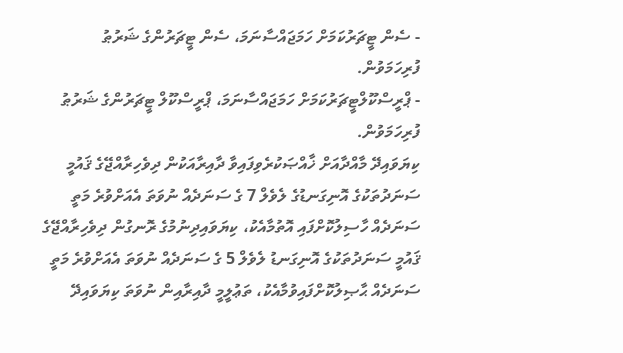- ސެން ޓީޗަރުކަމަށް ހަމަޖައްސާނަމަ، ސެން ޓީޗަރުންގެ ޝަރުޠު ފުރިހަމަވުން.
- ޕްރީސްކޫލްޓީޗަރުކަމަށް ހަމަޖައްސާނަމަ، ޕްރީސްކޫލް ޓީޗަރުންގެ ޝަރުޠު  ފުރިހަމަވުން.
ކިޔަވައިދޭ މާއްދާއަށް ޚާއްޞަކުރެވިފައިވާ ދާއިރާއަކުން ދިވެހިރާއްޖޭގެ ޤައުމީ ސަނަދުތަކުގެ އޮނިގަނޑުގެ ލެވެލް 7 ގެ ސަނަދެއް ނުވަތަ އެއަށްވުރެ މަތީ ސަނަދެއް ހާސިލުކޮށްފައި އޮތުމާއެކު، ކިޔަވައިދިނުމުގެ ރޮނގުން ދިވެހިރާއްޖޭގެ ޤައުމީ ސަނަދުތަކުގެ އޮނިގަނޑު ލެވެލް 5 ގެ ސަނަދެއް ނުވަތަ އެއަށްވުރެ މަތީ ސަނަދެއް ޙާޞިލުކޮށްފައިވުމާއެކު، ތަޢުލީމީ ދާއިރާއިން ނުވަތަ ކިޔަވައިދޭ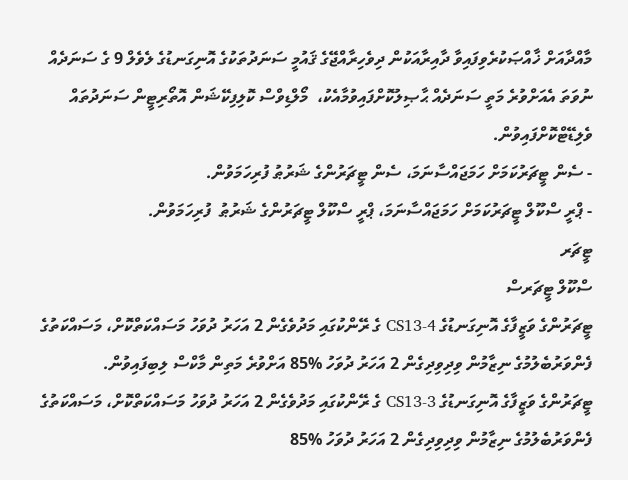މާއްދާއަށް ޚާއްޞަކުރެވިފައިވާ ދާއިރާއަކުން ދިވެހިރާއްޖޭގެ ޤައުމީ ސަނަދުތަކުގެ އޮނިގަނޑުގެ ލެވެލް 9 ގެ ސަނަދެއް ނުވަތަ އެއަށްވުރެ މަތީ ސަނަދެއް ޙާޞިލުކޮށްފައިވުމާއެކު،  މޯލްޑިވްސް ކޮލިފިކޭޝަން އޮތޯރިޓީން ސަނަދުތައް ވެލިޑޭޓްކޮށްފައިވުން.
- ސެން ޓީޗަރުކަމަށް ހަމަޖައްސާނަމަ، ސެން ޓީޗަރުންގެ ޝަރުޠު ފުރިހަމަވުން.
- ޕްރީ ސްކޫލް ޓީޗަރުކަމަށް ހަމަޖައްސާނަމަ، ޕްރީ ސްކޫލް ޓީޗަރުންގެ ޝަރުޠު  ފުރިހަމަވުން.
ޓީޗަރ
ސްކޫލް ޓީޗަރސް
ޓީޗަރުންގެ ވަޒީފާގެ އޮނިގަނޑުގެ 4-CS13 ގެ ރޭންކުގައި މަދުވެގެން 2 އަހަރު ދުވަހު މަސައްކަތްކޮށް، މަސައްކަތުގެ ފެންވަރުބެލުމުގެ ނިޒާމުން ވިދިވިދިގެން 2 އަހަރު ދުވަހު %85 އަށްވުރެ މަތިން މާކްސް ލިބިފައިވުން.
ޓީޗަރުންގެ ވަޒީފާގެ އޮނިގަނޑުގެ 3-CS13 ގެ ރޭންކުގައި މަދުވެގެން 2 އަހަރު ދުވަހު މަސައްކަތްކޮށް، މަސައްކަތުގެ ފެންވަރުބެލުމުގެ ނިޒާމުން ވިދިވިދިގެން 2 އަހަރު ދުވަހު %85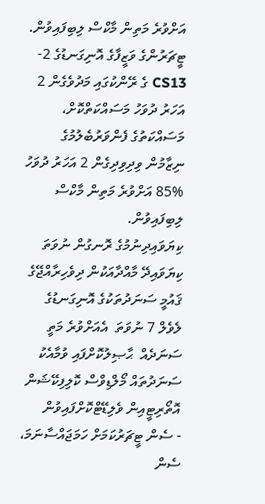އަށްވުރެ މަތިން މާކްސް ލިބިފައިވުން.
ޓީޗަރުންގެ ވަޒީފާގެ އޮނިގަނޑުގެ 2-CS13 ގެ ރޭންކުގައި މަދުވެގެން 2 އަހަރު ދުވަހު މަސައްކަތްކޮށް، މަސައްކަތުގެ ފެންވަރުބެލުމުގެ ނިޒާމުން ވިދިވިދިގެން 2 އަހަރު ދުވަހު %85 އަށްވުރެ މަތިން މާކްސް ލިބިފައިވުން.
ކިޔަވައިދިނުމުގެ ރޮނގުން ނުވަތަ ކިޔަވައިދޭ މާއްދާއަކުން ދިވެހިރާއްޖޭގެ ޤައުމީ ސަނަދުތަކުގެ އޮނިގަނޑުގެ ލެވެލް 7 ނުވަތަ  އެއަށްވުރެ މަތީ ސަނަދެއް  ޙާޞިލުކޮށްފައި ވުމާއެކު ސަނަދުތައް މޯލްޑިވްސް ކޮލިފިކޭޝަން އޮތޯރިޓީއިން ވެލިޑޭޓްކޮށްފައިވުން
- ސެން ޓީޗަރުކަމަށް ހަމަޖައްސާނަމަ، ސެން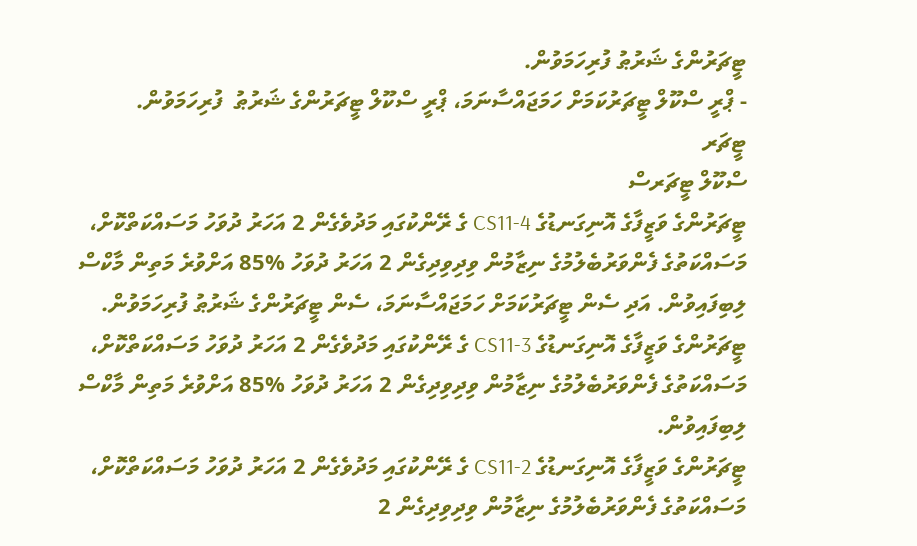ޓީޗަރުންގެ ޝަރުޠު ފުރިހަމަވުން.
- ޕްރީ ސްކޫލް ޓީޗަރުކަމަށް ހަމަޖައްސާނަމަ، ޕްރީ ސްކޫލް ޓީޗަރުންގެ ޝަރުޠު  ފުރިހަމަވުން.
ޓީޗަރ
ސްކޫލް ޓީޗަރސް
ޓީޗަރުންގެ ވަޒީފާގެ އޮނިގަނޑުގެ 4-CS11 ގެ ރޭންކުގައި މަދުވެގެން 2 އަހަރު ދުވަހު މަސައްކަތްކޮށް، މަސައްކަތުގެ ފެންވަރުބެލުމުގެ ނިޒާމުން ވިދިވިދިގެން 2 އަހަރު ދުވަހު %85 އަށްވުރެ މަތިން މާކްސް ލިބިފައިވުން. އަދި ސެން ޓީޗަރުކަމަށް ހަމަޖައްސާނަމަ، ސެން ޓީޗަރުންގެ ޝަރުޠު ފުރިހަމަވުން.
ޓީޗަރުންގެ ވަޒީފާގެ އޮނިގަނޑުގެ CS11-3 ގެ ރޭންކުގައި މަދުވެގެން 2 އަހަރު ދުވަހު މަސައްކަތްކޮށް، މަސައްކަތުގެ ފެންވަރުބެލުމުގެ ނިޒާމުން ވިދިވިދިގެން 2 އަހަރު ދުވަހު %85 އަށްވުރެ މަތިން މާކްސް ލިބިފައިވުން.
ޓީޗަރުންގެ ވަޒީފާގެ އޮނިގަނޑުގެ 2-CS11 ގެ ރޭންކުގައި މަދުވެގެން 2 އަހަރު ދުވަހު މަސައްކަތްކޮށް، މަސައްކަތުގެ ފެންވަރުބެލުމުގެ ނިޒާމުން ވިދިވިދިގެން 2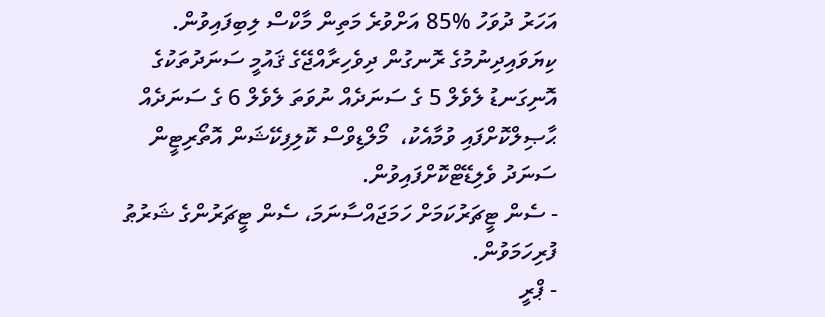އަހަރު ދުވަހު %85 އަށްވުރެ މަތިން މާކްސް ލިބިފައިވުން.
ކިޔަވައިދިނުމުގެ ރޮނގުން ދިވެހިރާއްޖޭގެ ޤައުމީ ސަނަދުތަކުގެ އޮނިގަނޑު ލެވެލް 5 ގެ ސަނަދެއް ނުވަތަ ލެވެލް 6 ގެ ސަނަދެއް  ޙާޞިލްކޮށްފައި ވުމާއެކު،  މޯލްޑިވްސް ކޮލިފިކޭޝަން އޮތޯރިޓީން ސަނަދު ވެލިޑޭޓްކޮށްފައިވުން.
- ސެން ޓީޗަރުކަމަށް ހަމަޖައްސާނަމަ، ސެން ޓީޗަރުންގެ ޝަރުޠު ފުރިހަމަވުން.
- ޕްރީ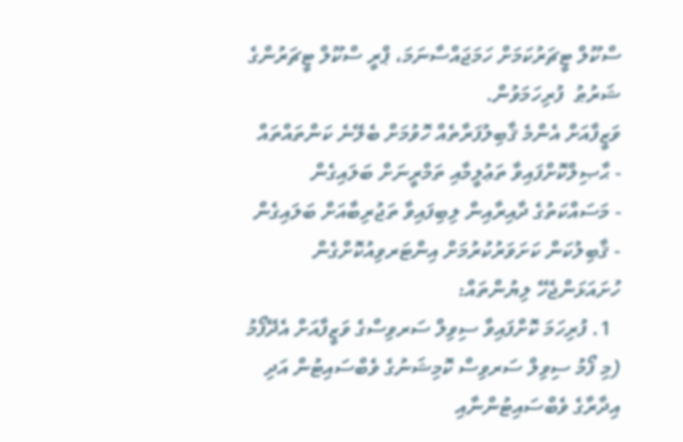ސްކޫލް ޓީޗަރުކަމަށް ހަމަޖައްސާނަމަ، ޕްރީ ސްކޫލް ޓީޗަރުންގެ ޝަރުޠު  ފުރިހަމަވުން.
ވަޒީފާއަށް އެންމެ ޤާބިލުފަރާތެއް ހޮވުމަށް ބެލޭނެ ކަންތައްތައް
- ޙާޞިލްކޮށްފައިވާ ތަޢުލީމާއި ތަމްރީނަށް ބަލައިގެން
- މަސައްކަތުގެ ދާއިރާއިން ލިބިފައިވާ ތަޖުރިބާއަށް ބަލައިގެން
- ޤާބިލުކަން ކަށަވަރުކުރުމަށް އިންޓަރވިއުކޮށްގެން
ހުށައަޅަންޖެހޭ ލިޔުންތައް:
  1. ފުރިހަމަ ކޮށްފައިވާ ސިވިލް ސަރވިސްގެ ވަޒީފާއަށް އެދޭފޯމު (މި ފޯމު ސިވިލް ސަރވިސް ކޮމިޝަނުގެ ވެބްސައިޓުން އަދި އިދާރާގެ ވެބްސައިޓުންނާއި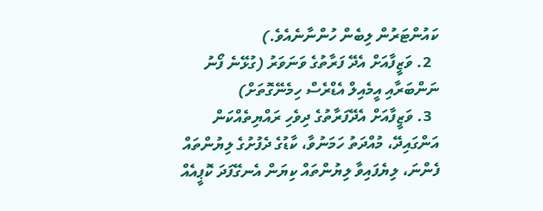ކައުންޓަރުން ލިބެން ހުންނާނެއެވެ.)
  2. ވަޒީފާއަށް އެދޭ ފަރާތުގެ ވަނަވަރު (ގުޅޭނެ ފޯނު ނަންބަރާއި އީމެއިލް އެޑްރެސް ހިމެނޭގޮތަށް)
  3. ވަޒީފާއަށް އެދޭފަރާތުގެ ދިވެހި ރައްޔިތެއްކަން އަންގައިދޭ، މުއްދަތު ހަމަނުވާ، ކާޑުގެ ދެފުށުގެ ލިޔުންތައް ފެންނަ، ލިޔެފައިވާ ލިޔުންތައް ކިޔަން އެނގޭފަދަ ކޮޕީއެއް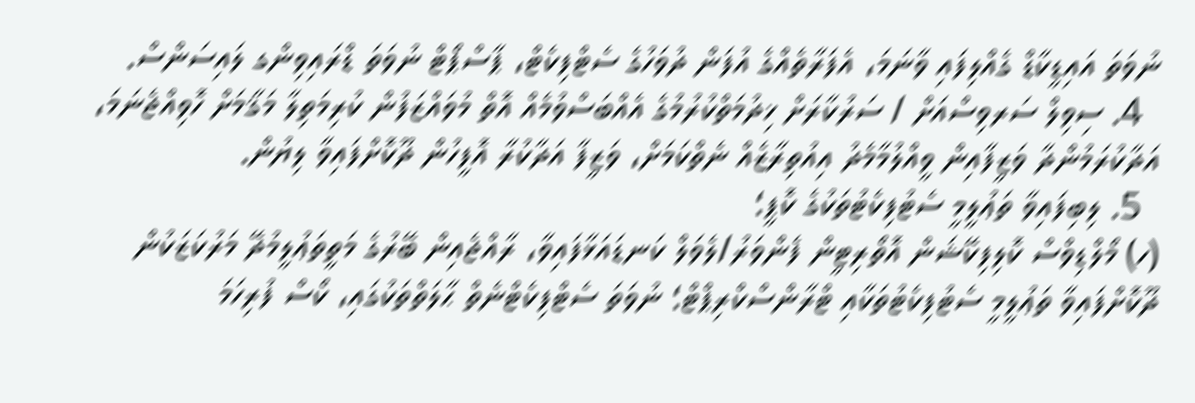ނުވަތަ އައިޑީކާޑް ގެއްލިފައި ވާނަމަ، އެފަރާތެއްގެ އުފަން ދުވަހުގެ ސެޓްފިކެޓް، ޕާސްޕޯޓް ނުވަތަ ޑްރައިވިންގ ލައިސަންސް.
  4. ސިވިލް ސަރވިސްއަށް / ސަރުކާރަށް ޚިދުމަތްކުރުމުގެ އެއްބަސްވުމެއް އޮތް މުވައްޒަފުން ކުރިމަތިލާ މަޤާމަށް ހޮވިއްޖެނަމަ، އަދާކުރަމުންދާ ވަޒީފާއިން ވީއްލުމާމެދު އިއުތިރާޒެއް ނެތްކަމަށް، ވަޒީފާ އަދާކުރާ އޮފީހުން ދޫކޮށްފައިވާ ލިޔުން.
  5. ލިބިފައިވާ ތަޢުލީމީ ސެޓުފިކެޓުތަކުގެ ކޮޕީ؛
(ހ) މޯލްޑިވްސް ކޮލިފިކޭޝަން އޮތޯރިޓީން ފެންވަރު/ލެވަލް ކަނޑައަޅާފައިވާ، ރާއްޖެއިން ބޭރުގެ މަތީތަޢުލީމުދޭ މަރުކަޒަކުން ދޫކޮށްފައިވާ ތަޢުލީމީ ސެޓުފިކެޓުތަކާއި ޓްރާންސްކްރިޕްޓް؛ ނުވަތަ ސެޓްފިކެޓްނެތް ޙާލަތްތަކުގައި، ކޯސް ފުރިހަމަ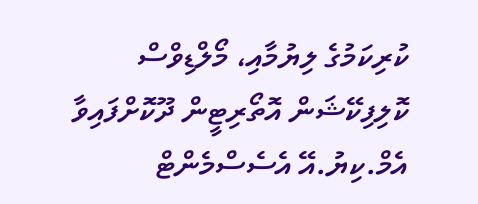ކުރިކަމުގެ ލިޔުމާއި، މޯލްޑިވްސް ކޮލިފިކޭޝަން އޮތޯރިޓީން ދޫކޮށްފައިވާ އެމް.ކިޔު.އޭ އެސެސްމެންޓް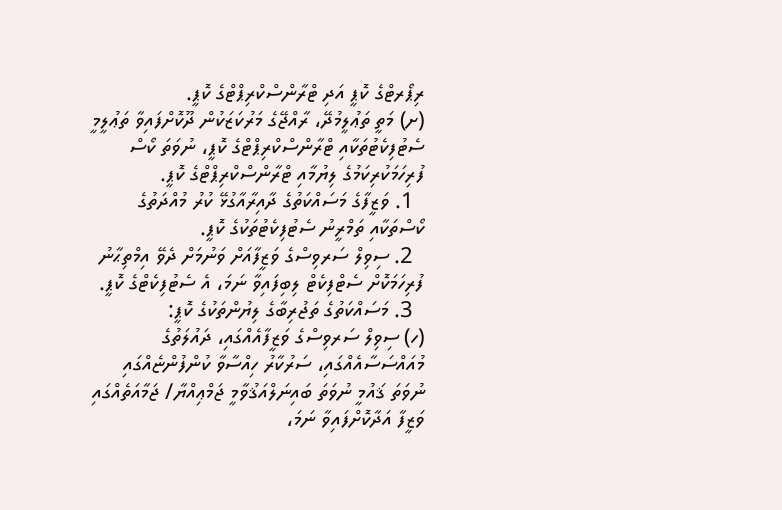ރިޕޯރޓްގެ ކޮޕީ އަދި ޓްރާންސްކްރިޕްޓްގެ ކޮޕީ.
(ށ) މަތީ ތަޢުލީމުދޭ، ރާއްޖޭގެ މަރުކަޒަކުން ދޫކޮށްފައިވާ ތަޢުލީމީ ސެޓުފިކެޓުތަކާއި ޓްރާންސްކްރިޕްޓްގެ ކޮޕީ، ނުވަތަ ކޯސް ފުރިހަމަކުރިކަމުގެ ލިޔުމާއި ޓްރާންސްކްރިޕްޓްގެ ކޮޕީ.
  1. ވަޒީފާގެ މަސައްކަތުގެ ދާއިރާއާގުޅޭ ކުރު މުއްދަތުގެ ކޯސްތަކާއި ތަމްރީނު ސެޓުފިކެޓުތަކުގެ ކޮޕީ.
  2. ސިވިލް ސަރވިސްގެ ވަޒީފާއަށް ވަނުމަށް ދެވޭ އިމްތިޙާނު ފުރިހަމަކޮށް ސެޓްފިކެޓް ލިބިފައިވާ ނަމަ، އެ ސެޓުފިކެޓްގެ ކޮޕީ.
  3. މަސައްކަތުގެ ތަޖުރިބާގެ ލިޔުންތަކުގެ ކޮޕީ:
(ހ) ސިވިލް ސަރވިސްގެ ވަޒީފާއެއްގައި، ދައުލަތުގެ މުއައްސަސާއެއްގައި، ސަރުކާރު ހިއްސާވާ ކުންފުންޏެއްގައި ނުވަތަ ޤައުމީ ނުވަތަ ބައިނަލްއަޤުވާމީ ޖަމްޢިއްޔާ/ ޖަމާއަތެއްގައި ވަޒީފާ އަދާކޮށްފައިވާ ނަމަ،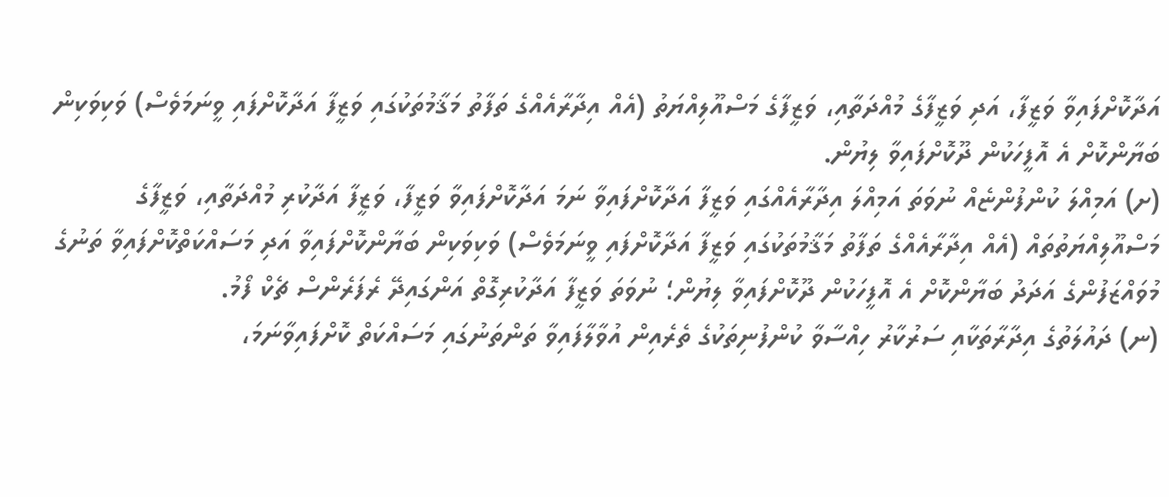އަދާކޮށްފައިވާ ވަޒީފާ، އަދި ވަޒީފާގެ މުއްދަތާއި، ވަޒީފާގެ މަސްއޫލިއްޔަތު (އެއް އިދާރާއެއްގެ ތަފާތު މަޤާމުތަކުގައި ވަޒީފާ އަދާކޮށްފައި ވީނަމަވެސް) ވަކިވަކިން ބަޔާންކޮށް އެ އޮފީހަކުން ދޫކޮށްފައިވާ ލިޔުން.
(ށ) އަމިއްލަ ކުންފުންޏެއް ނުވަތަ އަމިއްލަ އިދާރާއެއްގައި ވަޒީފާ އަދާކޮށްފައިވާ ނަމަ އަދާކޮށްފައިވާ ވަޒީފާ، ވަޒީފާ އަދާކުރި މުއްދަތާއި، ވަޒީފާގެ މަސްއޫލިއްޔަތުތައް (އެއް އިދާރާއެއްގެ ތަފާތު މަޤާމުތަކުގައި ވަޒީފާ އަދާކޮށްފައި ވީނަމަވެސް) ވަކިވަކިން ބަޔާންކޮށްފައިވާ އަދި މަސައްކަތްކޮށްފައިވާ ތަނުގެ މުވައްޒަފުންގެ އަދަދު ބަޔާންކޮށް އެ އޮފީހަކުން ދޫކޮށްފައިވާ ލިޔުން؛ ނުވަތަ ވަޒީފާ އަދާކުރިގޮތް އަންގައިދޭ ރެފަރެންސް ޗެކް ފޯމު.
(ނ) ދައުލަތުގެ އިދާރާތަކާއި ސަރުކާރު ހިއްސާވާ ކުންފުނިތަކުގެ ތެރެއިން އުވާލާފައިވާ ތަންތަނުގައި މަސައްކަތް ކޮށްފައިވާނަމަ،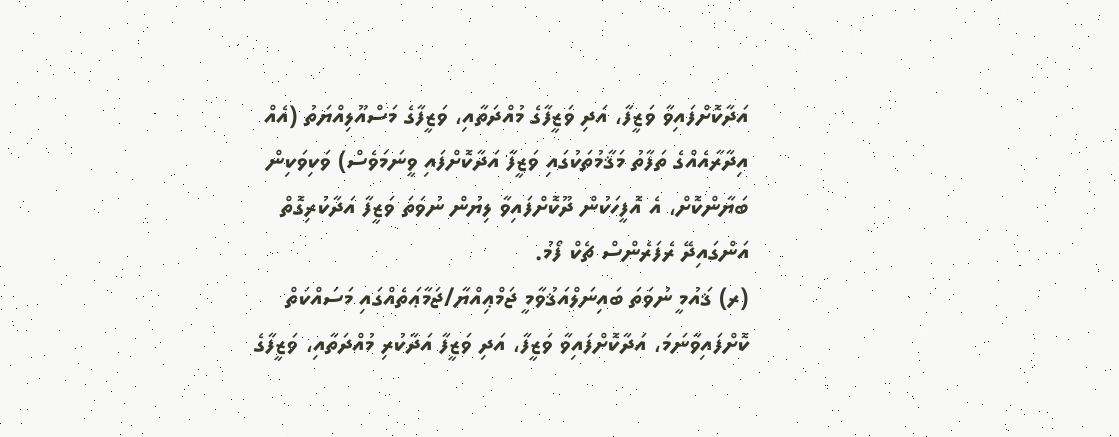އަދާކޮށްފައިވާ ވަޒީފާ، އަދި ވަޒީފާގެ މުއްދަތާއި، ވަޒީފާގެ މަސްއޫލިއްޔަތު (އެއް އިދާރާއެއްގެ ތަފާތު މަޤާމުތަކުގައި ވަޒީފާ އަދާކޮށްފައި ވީނަމަވެސް) ވަކިވަކިން ބަޔާންކޮށް، އެ އޮފީހަކުން ދޫކޮށްފައިވާ ލިޔުން ނުވަތަ ވަޒީފާ އަދާކުރިގޮތް އަންގައިދޭ ރެފަރެންސް ޗެކް ފޯމު.
(ރ) ޤައުމީ ނުވަތަ ބައިނަލްއަޤުވާމީ ޖަމްޢިއްޔާ/ޖަމާޢަތެއްގައި މަސައްކަތް ކޮށްފައިވާނަމަ، އަދާކޮށްފައިވާ ވަޒީފާ، އަދި ވަޒީފާ އަދާކުރި މުއްދަތާއި، ވަޒީފާގެ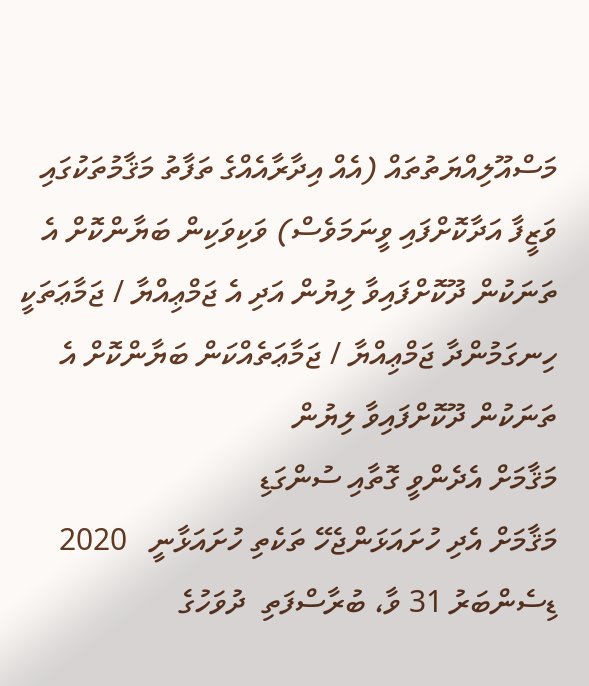މަސްއޫލިއްޔަތުތައް (އެއް އިދާރާއެއްގެ ތަފާތު މަޤާމުތަކުގައި ވަޒީފާ އަދާކޮށްފައި ވީނަމަވެސް) ވަކިވަކިން ބަޔާންކޮށް އެ ތަނަކުން ދޫކޮށްފައިވާ ލިޔުން އަދި އެ ޖަމްޢިއްޔާ / ޖަމާޢަތަކީ ހިނގަމުންދާ ޖަމްޢިއްޔާ / ޖަމާޢަތެއްކަން ބަޔާންކޮށް އެ ތަނަކުން ދޫކޮށްފައިވާ ލިޔުން
މަޤާމަށް އެދެންވީ ގޮތާއި ސުންގަޑި
މަޤާމަށް އެދި ހުށައަޅަންޖެހޭ ތަކެތި ހުށައަޅާނީ   2020 ޑިސެންބަރު 31 ވާ، ބުރާސްފަތި  ދުވަހުގެ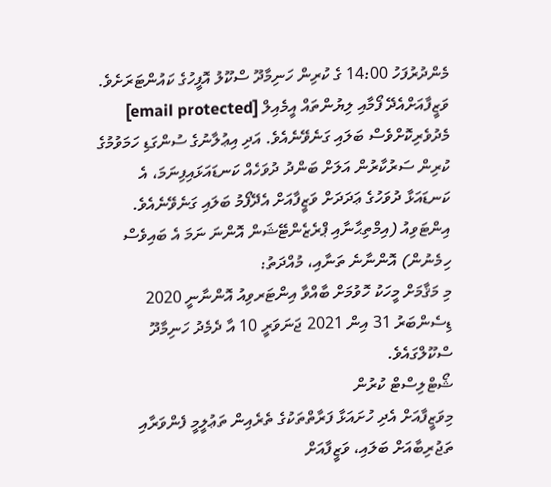މެންދުރުފަހު 14:00 ގެ ކުރިން ހަނިމާދޫ ސްކޫލު އޮފީހުގެ ކައުންޓަރަށެވެ. ވަޒީފާއަށްއެދޭ ފޯމާއި ލިޔުންތައް އީމެއިލް [email protected] މެދުވެރިކޮށްވެސް ބަލައި ގަނެވޭނެއެވެ. އަދި އިޢުލާނުގެ ސުންގަޑި ހަމަވުމުގެ ކުރިން ސަރުކާރުން އަލަށް ބަންދު ދުވަހެއް ކަނޑައަޅައިފިނަމަ، އެ ކަނޑައަޅާ ދުވަހުގެ ޢަދަދަށް ވަޒީފާއަށް އެދޭފޯމު ބަލައި ގަނެވޭނެއެވެ.
އިންޓަވިއު (އިމްތިޙާނާއި ޕްރެޒެންޓޭޝަން އޮންނަ ނަމަ އެ ބައިވެސް ހިމެނުން) އޮންނާނެ ތަނާއި، މުއްދަތު:
މި މަޤާމަށް މީހަކު ހޮވުމަށް ބާއްވާ އިންޓަރވިއު އޮންނާނީ 2020 ޑިސެންބަރު 31 އިން 2021 ޖަނަވަރީ 10 އާ ދެމެދު ހަނިމާދޫ ސްކޫލްގައެވެ.
ޝޯޓްލިސްޓް ކުރުން
މިވަޒީފާއަށް އެދި ހުށައަޅާ ފަރާތްތަކުގެ ތެރެއިން ތަޢުލީމީ ފެންވަރާއި ތަޖުރިބާއަށް ބަލައި، ވަޒީފާއަށް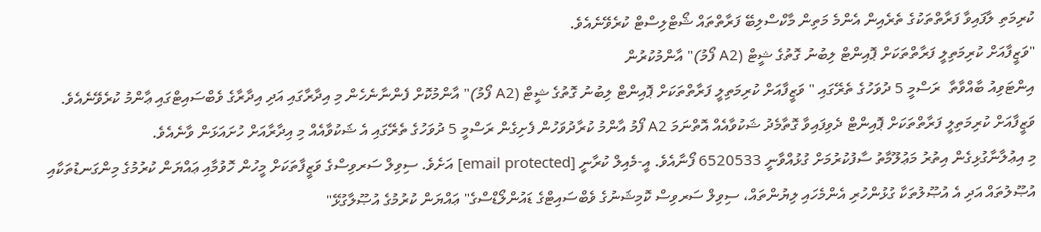ކުރިމަތި ލާފައިވާ ފަރާތްތަކުގެ ތެރެއިން އެންމެ މަތިން މާކްސްލިބޭ ފަރާތްތައް ޝޯޓްލިސްޓް ކުރެވޭނެއެވެ.
"ވަޒީފާއަށް ކުރިމަތިލީ ފަރާތްތަކަށް ޕޮއިންޓް ލިބުނު ގޮތުގެ ޝީޓް (A2 ފޯމު)" އާންމުކުރުން
އިންޓަވިއު ބާއްވާތާ  ރަސްމީ 5 ދުވަހުގެ ތެރޭގައި " ވަޒީފާއަށް ކުރިމަތިލީ ފަރާތްތަކަށް ޕޮއިންޓް ލިބުނު ގޮތުގެ ޝީޓް (A2 ފޯމު)" އާންމުކޮށް ފެންނާނެހެން މި އިދާރާގައި އަދި އިދާރާގެ ވެބްސައިޓްގައި ޢާންމު ކުރެވޭނެއެވެ. ވަޒީފާއަށް ކުރިމަތިލީ ފަރާތްތަކަށް ޕޮއިންޓް ދެވިފައިވާ ގޮތާމެދު ޝަކުވާއެއް އޮތްނަމަ A2 ފޯމު އާންމު ކުރާދުވަހުން ފެށިގެން ރަސްމީ 5 ދުވަހުގެ ތެރޭގައި އެ ޝަކުވާއެއް މި އިދާރާއަށް ހުށައަޅަން ވާނެއެވެ.
މި އިޢުލާނާގުޅިގެން އިތުރު މަޢުލޫމާތު ސާފުކުރުމަށް ގުޅުއްވާނީ 6520533 ފޯނާއެވެ. އީ-މެއިލް ކުރާނީ [email protected] އަށެވެ. ސިވިލް ސަރވިސްގެ ވަޒީފާތަކަށް މީހުން ހޮވުމާއި ޢައްޔަން ކުރުމުގެ މިންގަނޑުތަކާއި އުޞޫލުތައް އަދި އެ އުޞޫލުތަކާ ގުޅުންހުރި އެންމެހައި ލިޔުންތައް، ސިވިލް ސަރވިސް ކޮމިޝަނުގެ ވެބްސައިޓްގެ ޑައުންލޯޑްސްގެ" ޢައްޔަން ކުރުމުގެ އުޞޫލާގުޅޭ"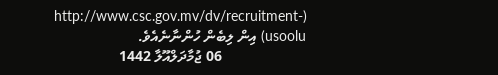(http://www.csc.gov.mv/dv/recruitment-usoolu) އިން ލިބެން ހުންނާނެއެވެ.
                       06 ޖުމާދަލްއޫލާ 1442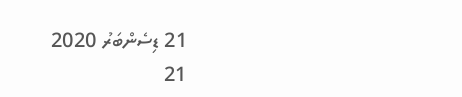21 ޑިސެންބަރު 2020
21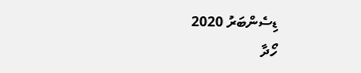ޑިސެންބަރު 2020
ހޯދާ